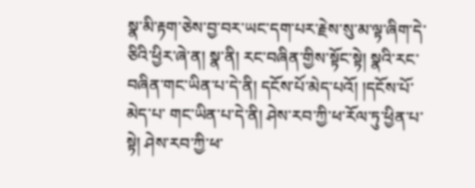སྣ་མི་རྟག་ཅེས་བྱ་བར་ཡང་དག་པར་རྗེས་སུ་མ་ལྟ་ཞིག་དེ་ཅིའི་ཕྱིར་ཞེ་ན། སྣ་ནི། རང་བཞིན་གྱིས་སྟོང་སྟེ། སྣའི་རང་བཞིན་གང་ཡིན་པ་དེ་ནི། དངོས་པོ་མེད་པའོ། །དངོས་པོ་མེད་པ་ གང་ཡིན་པ་དེ་ནི། ཤེས་རབ་ཀྱི་ཕ་རོལ་ཏུ་ཕྱིན་པ་སྟེ། ཤེས་རབ་ཀྱི་ཕ་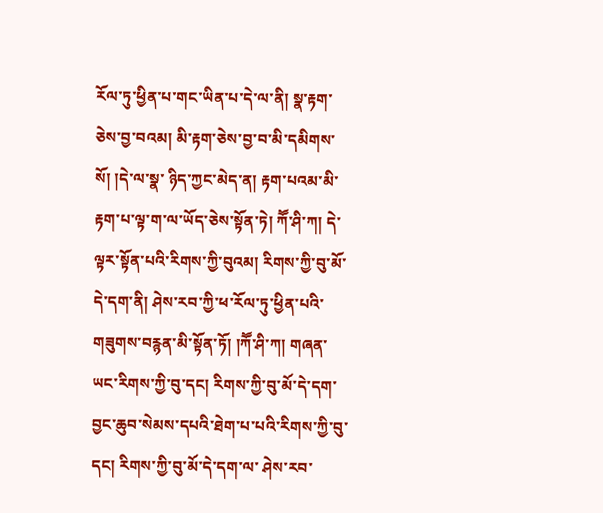རོལ་ཏུ་ཕྱིན་པ་གང་ཡིན་པ་དེ་ལ་ནི། སྣ་རྟག་ཅེས་བྱ་བའམ། མི་རྟག་ཅེས་བྱ་བ་མི་དམིགས་སོ། །དེ་ལ་སྣ་ ཉིད་ཀྱང་མེད་ན། རྟག་པའམ་མི་རྟག་པ་ལྟ་ག་ལ་ཡོད་ཅེས་སྟོན་ཏེ། ཀཽ་ཤི་ཀ། དེ་ལྟར་སྟོན་པའི་རིགས་ཀྱི་བུའམ། རིགས་ཀྱི་བུ་མོ་དེ་དག་ནི། ཤེས་རབ་ཀྱི་ཕ་རོལ་ཏུ་ཕྱིན་པའི་ གཟུགས་བརྙན་མི་སྟོན་ཏོ། །ཀཽ་ཤི་ཀ། གཞན་ཡང་རིགས་ཀྱི་བུ་དང། རིགས་ཀྱི་བུ་མོ་དེ་དག་བྱང་ཆུབ་སེམས་དཔའི་ཐེག་པ་པའི་རིགས་ཀྱི་བུ་དང། རིགས་ཀྱི་བུ་མོ་དེ་དག་ལ་ ཤེས་རབ་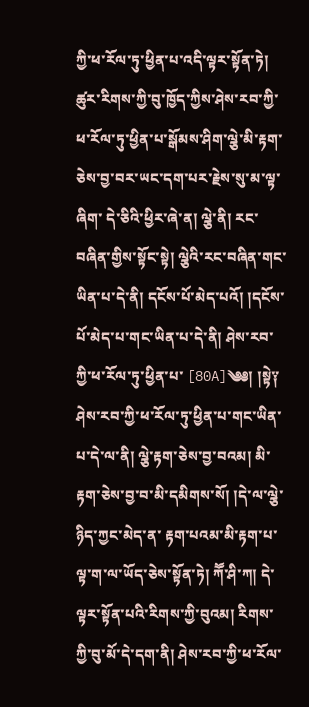ཀྱི་ཕ་རོལ་ཏུ་ཕྱིན་པ་འདི་ལྟར་སྟོན་ཏེ། ཚུར་རིགས་ཀྱི་བུ་ཁྱོད་ཀྱིས་ཤེས་རབ་ཀྱི་ཕ་རོལ་ཏུ་ཕྱིན་པ་སྒོམས་ཤིག་ལྕེ་མི་རྟག་ཅེས་བྱ་བར་ཡང་དག་པར་རྗེས་སུ་མ་ལྟ་ཞིག་ དེ་ཅིའི་ཕྱིར་ཞེ་ན། ལྕེ་ནི། རང་བཞིན་གྱིས་སྟོང་སྟེ། ལྕེའི་རང་བཞིན་གང་ཡིན་པ་དེ་ནི། དངོས་པོ་མེད་པའོ། །དངོས་པོ་མེད་པ་གང་ཡིན་པ་དེ་ནི། ཤེས་རབ་ཀྱི་ཕ་རོལ་ཏུ་ཕྱིན་པ་ [80A]༄༅། །སྟེ༑ ཤེས་རབ་ཀྱི་ཕ་རོལ་ཏུ་ཕྱིན་པ་གང་ཡིན་པ་དེ་ལ་ནི། ལྕེ་རྟག་ཅེས་བྱ་བའམ། མི་རྟག་ཅེས་བྱ་བ་མི་དམིགས་སོ། །དེ་ལ་ལྕེ་ཉིད་ཀྱང་མེད་ན་ རྟག་པའམ་མི་རྟག་པ་ལྟ་ག་ལ་ཡོད་ཅེས་སྟོན་ཏེ། ཀཽ་ཤི་ཀ། དེ་ལྟར་སྟོན་པའི་རིགས་ཀྱི་བུའམ། རིགས་ཀྱི་བུ་མོ་དེ་དག་ནི། ཤེས་རབ་ཀྱི་ཕ་རོལ་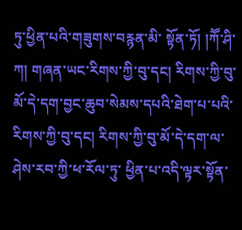ཏུ་ཕྱིན་པའི་གཟུགས་བརྙན་མི་ སྟོན་ཏོ། །ཀཽ་ཤི་ཀ། གཞན་ཡང་རིགས་ཀྱི་བུ་དང། རིགས་ཀྱི་བུ་མོ་དེ་དག་བྱང་ཆུབ་སེམས་དཔའི་ཐེག་པ་པའི་རིགས་ཀྱི་བུ་དང། རིགས་ཀྱི་བུ་མོ་དེ་དག་ལ་ཤེས་རབ་ཀྱི་ཕ་རོལ་ཏུ་ ཕྱིན་པ་འདི་ལྟར་སྟོན་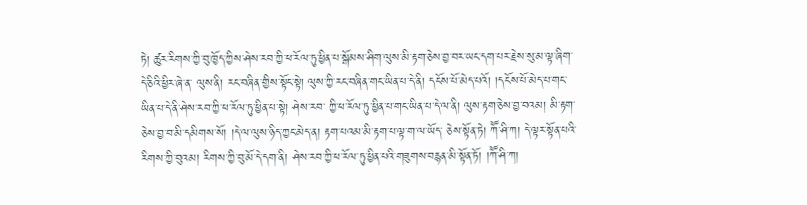ཏེ། ཚུར་རིགས་ཀྱི་བུ་ཁྱོད་ཀྱིས་ཤེས་རབ་ཀྱི་ཕ་རོལ་ཏུ་ཕྱིན་པ་སྒོམས་ཤིག་ལུས་མི་རྟག་ཅེས་བྱ་བར་ཡང་དག་པར་རྗེས་སུ་མ་ལྟ་ཞིག་དེ་ཅིའི་ཕྱིར་ཞེ་ན་ ལུས་ནི། རང་བཞིན་གྱིས་སྟོང་སྟེ། ལུས་ཀྱི་རང་བཞིན་གང་ཡིན་པ་དེ་ནི། དངོས་པོ་མེད་པའོ། །དངོས་པོ་མེད་པ་གང་ཡིན་པ་དེ་ནི་ཤེས་རབ་ཀྱི་ཕ་རོལ་ཏུ་ཕྱིན་པ་སྟེ། ཤེས་རབ་ ཀྱི་ཕ་རོལ་ཏུ་ཕྱིན་པ་གང་ཡིན་པ་དེ་ལ་ནི། ལུས་རྟག་ཅེས་བྱ་བའམ། མི་རྟག་ཅེས་བྱ་བ་མི་དམིགས་སོ། །དེ་ལ་ལུས་ཉིད་ཀྱང་མེད་ན། རྟག་པའམ་མི་རྟག་པ་ལྟ་ག་ལ་ཡོད་ ཅེས་སྟོན་ཏེ། ཀཽ་ཤི་ཀ། དེ་ལྟར་སྟོན་པའི་རིགས་ཀྱི་བུའམ། རིགས་ཀྱི་བུ་མོ་དེ་དག་ནི། ཤེས་རབ་ཀྱི་ཕ་རོལ་ཏུ་ཕྱིན་པའི་གཟུགས་བརྙན་མི་སྟོན་ཏོ། །ཀཽ་ཤི་ཀ།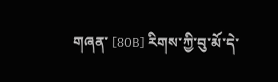གཞན་ [80B] རིགས་ཀྱི་བུ་མོ་དེ་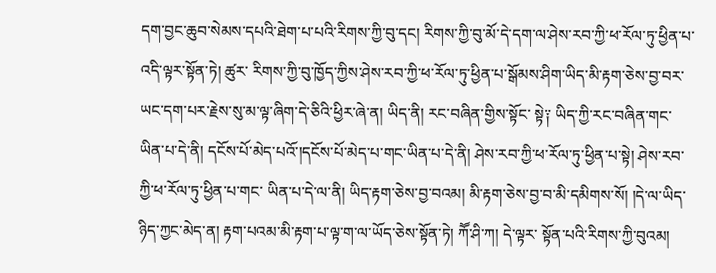དག་བྱང་ཆུབ་སེམས་དཔའི་ཐེག་པ་པའི་རིགས་ཀྱི་བུ་དང། རིགས་ཀྱི་བུ་མོ་དེ་དག་ལ་ཤེས་རབ་ཀྱི་ཕ་རོལ་ཏུ་ཕྱིན་པ་འདི་ལྟར་སྟོན་ཏེ། ཚུར་ རིགས་ཀྱི་བུ་ཁྱོད་ཀྱིས་ཤེས་རབ་ཀྱི་ཕ་རོལ་ཏུ་ཕྱིན་པ་སྒོམས་ཤིག་ཡིད་མི་རྟག་ཅེས་བྱ་བར་ཡང་དག་པར་རྗེས་སུ་མ་ལྟ་ཞིག་དེ་ཅིའི་ཕྱིར་ཞེ་ན། ཡིད་ནི། རང་བཞིན་གྱིས་སྟོང་ སྟེ༑ ཡིད་ཀྱི་རང་བཞིན་གང་ཡིན་པ་དེ་ནི། དངོས་པོ་མེད་པའོ་།དངོས་པོ་མེད་པ་གང་ཡིན་པ་དེ་ནི། ཤེས་རབ་ཀྱི་ཕ་རོལ་ཏུ་ཕྱིན་པ་སྟེ། ཤེས་རབ་ཀྱི་ཕ་རོལ་ཏུ་ཕྱིན་པ་གང་ ཡིན་པ་དེ་ལ་ནི། ཡིད་རྟག་ཅེས་བྱ་བའམ། མི་རྟག་ཅེས་བྱ་བ་མི་དམིགས་སོ། །དེ་ལ་ཡིད་ཉིད་ཀྱང་མེད་ན། རྟག་པའམ་མི་རྟག་པ་ལྟ་ག་ལ་ཡོད་ཅེས་སྟོན་ཏེ། ཀཽ་ཤི་ཀ། དེ་ལྟར་ སྟོན་པའི་རིགས་ཀྱི་བུའམ།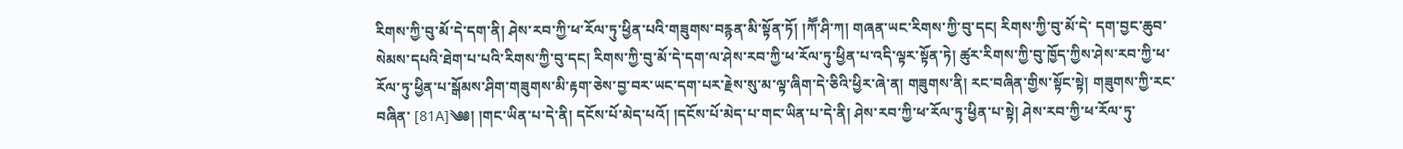རིགས་ཀྱི་བུ་མོ་དེ་དག་ནི། ཤེས་རབ་ཀྱི་ཕ་རོལ་ཏུ་ཕྱིན་པའི་གཟུགས་བརྙན་མི་སྟོན་ཏོ། །ཀཽ་ཤི་ཀ། གཞན་ཡང་རིགས་ཀྱི་བུ་དང། རིགས་ཀྱི་བུ་མོ་དེ་ དག་བྱང་ཆུབ་སེམས་དཔའི་ཐེག་པ་པའི་རིགས་ཀྱི་བུ་དང། རིགས་ཀྱི་བུ་མོ་དེ་དག་ལ་ཤེས་རབ་ཀྱི་ཕ་རོལ་ཏུ་ཕྱིན་པ་འདི་ལྟར་སྟོན་ཏེ། ཚུར་རིགས་ཀྱི་བུ་ཁྱོད་ཀྱིས་ཤེས་རབ་ཀྱི་ཕ་ རོལ་ཏུ་ཕྱིན་པ་སྒོམས་ཤིག་གཟུགས་མི་རྟག་ཅེས་བྱ་བར་ཡང་དག་པར་རྗེས་སུ་མ་ལྟ་ཞིག་དེ་ཅིའི་ཕྱིར་ཞེ་ན། གཟུགས་ནི། རང་བཞིན་གྱིས་སྟོང་སྟེ། གཟུགས་ཀྱི་རང་བཞིན་ [81A]༄༅། །གང་ཡིན་པ་དེ་ནི། དངོས་པོ་མེད་པའོ། །དངོས་པོ་མེད་པ་གང་ཡིན་པ་དེ་ནི། ཤེས་རབ་ཀྱི་ཕ་རོལ་ཏུ་ཕྱིན་པ་སྟེ། ཤེས་རབ་ཀྱི་ཕ་རོལ་ཏུ་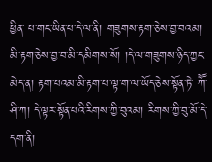ཕྱིན་ པ་གང་ཡིན་པ་དེ་ལ་ནི། གཟུགས་རྟག་ཅེས་བྱ་བའམ། མི་རྟག་ཅེས་བྱ་བ་མི་དམིགས་སོ། །དེ་ལ་གཟུགས་ཉིད་ཀྱང་མེད་ན། རྟག་པའམ་མི་རྟག་པ་ལྟ་ག་ལ་ཡོད་ཅེས་སྟོན་ཏེ་ ཀཽ་ཤི་ཀ། དེ་ལྟར་སྟོན་པའི་རིགས་ཀྱི་བུའམ། རིགས་ཀྱི་བུ་མོ་དེ་དག་ནི།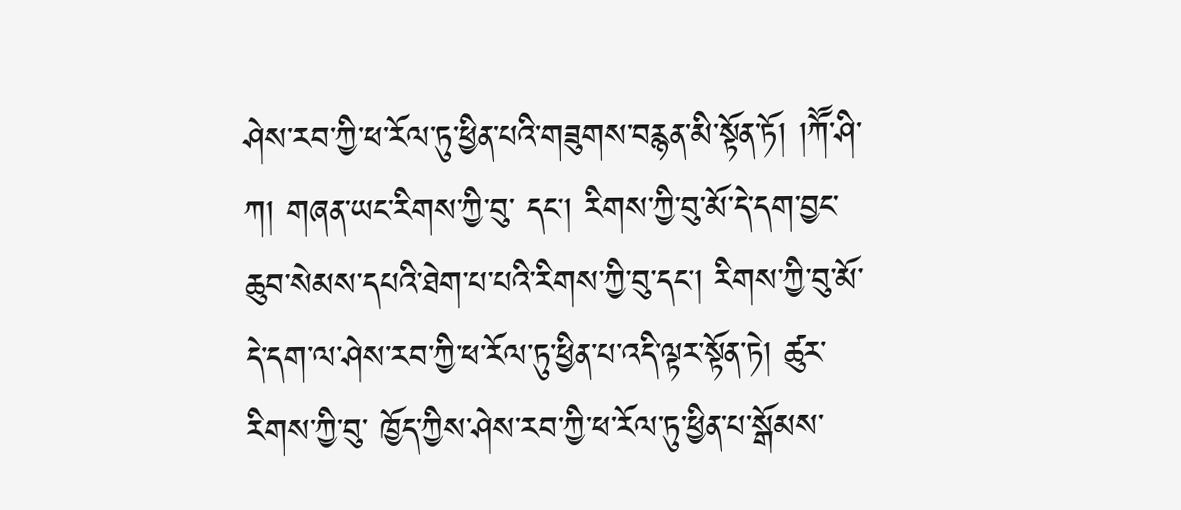ཤེས་རབ་ཀྱི་ཕ་རོལ་ཏུ་ཕྱིན་པའི་གཟུགས་བརྙན་མི་སྟོན་ཏོ། །ཀཽ་ཤི་ཀ། གཞན་ཡང་རིགས་ཀྱི་བུ་ དང། རིགས་ཀྱི་བུ་མོ་དེ་དག་བྱང་ཆུབ་སེམས་དཔའི་ཐེག་པ་པའི་རིགས་ཀྱི་བུ་དང། རིགས་ཀྱི་བུ་མོ་དེ་དག་ལ་ཤེས་རབ་ཀྱི་ཕ་རོལ་ཏུ་ཕྱིན་པ་འདི་ལྟར་སྟོན་ཏེ། ཚུར་རིགས་ཀྱི་བུ་ ཁྱོད་ཀྱིས་ཤེས་རབ་ཀྱི་ཕ་རོལ་ཏུ་ཕྱིན་པ་སྒོམས་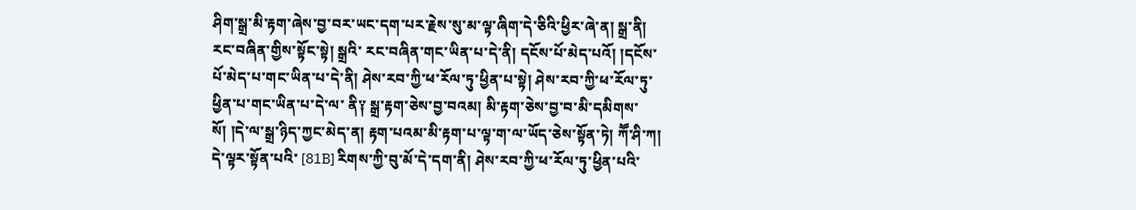ཤིག་སྒྲ་མི་རྟག་ཞེས་བྱ་བར་ཡང་དག་པར་རྗེས་སུ་མ་ལྟ་ཞིག་དེ་ཅིའི་ཕྱིར་ཞེ་ན། སྒྲ་ནི། རང་བཞིན་གྱིས་སྟོང་སྟེ། སྒྲའི་ རང་བཞིན་གང་ཡིན་པ་དེ་ནི། དངོས་པོ་མེད་པའོ། །དངོས་པོ་མེད་པ་གང་ཡིན་པ་དེ་ནི། ཤེས་རབ་ཀྱི་ཕ་རོལ་ཏུ་ཕྱིན་པ་སྟེ། ཤེས་རབ་ཀྱི་ཕ་རོལ་ཏུ་ཕྱིན་པ་གང་ཡིན་པ་དེ་ལ་ ནི༑ སྒྲ་རྟག་ཅེས་བྱ་བའམ། མི་རྟག་ཅེས་བྱ་བ་མི་དམིགས་སོ། །དེ་ལ་སྒྲ་ཉིད་ཀྱང་མེད་ན། རྟག་པའམ་མི་རྟག་པ་ལྟ་ག་ལ་ཡོད་ཅེས་སྟོན་ཏེ། ཀཽ་ཤི་ཀ། དེ་ལྟར་སྟོན་པའི་ [81B] རིགས་ཀྱི་བུ་མོ་དེ་དག་ནི། ཤེས་རབ་ཀྱི་ཕ་རོལ་ཏུ་ཕྱིན་པའི་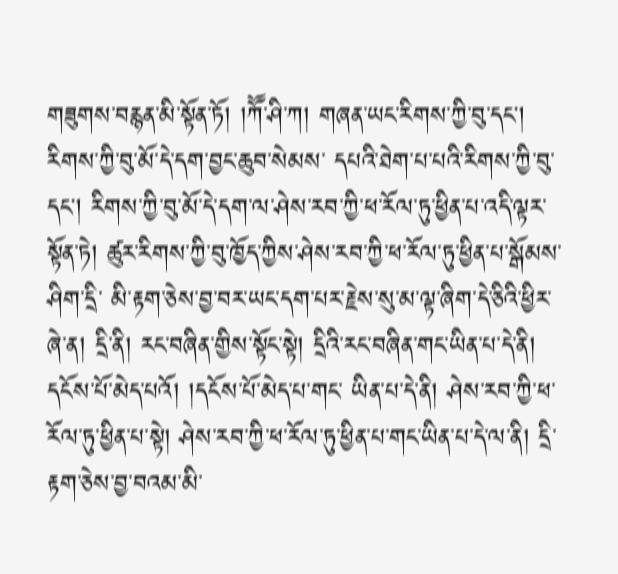གཟུགས་བརྙན་མི་སྟོན་ཏོ། །ཀཽ་ཤི་ཀ། གཞན་ཡང་རིགས་ཀྱི་བུ་དང། རིགས་ཀྱི་བུ་མོ་དེ་དག་བྱང་ཆུབ་སེམས་ དཔའི་ཐེག་པ་པའི་རིགས་ཀྱི་བུ་དང། རིགས་ཀྱི་བུ་མོ་དེ་དག་ལ་ཤེས་རབ་ཀྱི་ཕ་རོལ་ཏུ་ཕྱིན་པ་འདི་ལྟར་སྟོན་ཏེ། ཚུར་རིགས་ཀྱི་བུ་ཁྱོད་ཀྱིས་ཤེས་རབ་ཀྱི་ཕ་རོལ་ཏུ་ཕྱིན་པ་སྒོམས་ཤིག་དྲི་ མི་རྟག་ཅེས་བྱ་བར་ཡང་དག་པར་རྗེས་སུ་མ་ལྟ་ཞིག་དེ་ཅིའི་ཕྱིར་ཞེ་ན། དྲི་ནི། རང་བཞིན་གྱིས་སྟོང་སྟེ། དྲིའི་རང་བཞིན་གང་ཡིན་པ་དེ་ནི། དངོས་པོ་མེད་པའོ། །དངོས་པོ་མེད་པ་གང་ ཡིན་པ་དེ་ནི། ཤེས་རབ་ཀྱི་ཕ་རོལ་ཏུ་ཕྱིན་པ་སྟེ། ཤེས་རབ་ཀྱི་ཕ་རོལ་ཏུ་ཕྱིན་པ་གང་ཡིན་པ་དེ་ལ་ནི། དྲི་རྟག་ཅེས་བྱ་བའམ་མི་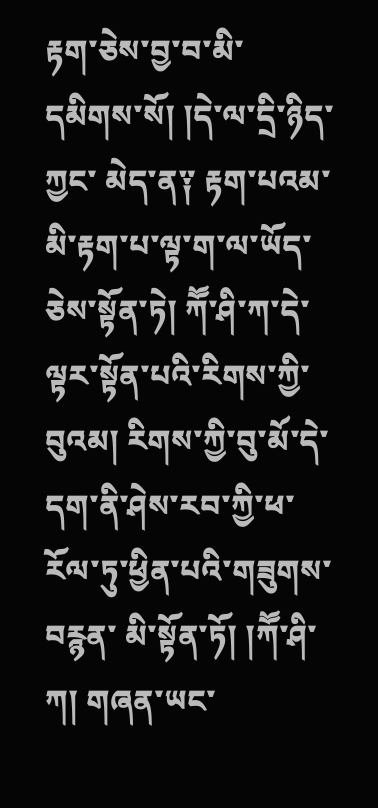རྟག་ཅེས་བྱ་བ་མི་དམིགས་སོ། །དེ་ལ་དྲི་ཉིད་ཀྱང་ མེད་ན༑ རྟག་པའམ་མི་རྟག་པ་ལྟ་ག་ལ་ཡོད་ཅེས་སྟོན་ཏེ། ཀཽ་ཤི་ཀ་དེ་ལྟར་སྟོན་པའི་རིགས་ཀྱི་བུའམ། རིགས་ཀྱི་བུ་མོ་དེ་དག་ནི་ཤེས་རབ་ཀྱི་ཕ་རོལ་ཏུ་ཕྱིན་པའི་གཟུགས་བརྙན་ མི་སྟོན་ཏོ། །ཀཽ་ཤི་ཀ། གཞན་ཡང་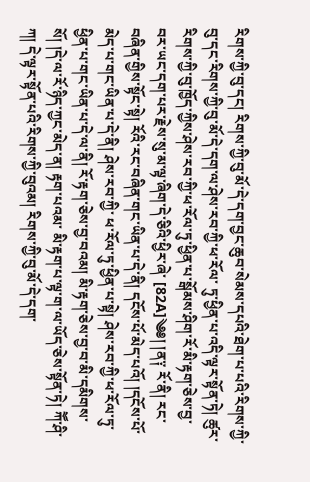རིགས་ཀྱི་བུ་དང། རིགས་ཀྱི་བུ་མོ་དེ་དག་བྱང་ཆུབ་སེམས་དཔའི་ཐེག་པ་པའི་རིགས་ཀྱི་བུ་དང་རིགས་ཀྱི་བུ་མོ་དེ་དག་ལ་ཤེས་རབ་ཀྱི་ཕ་རོལ་ ཏུ་ཕྱིན་པ་འདི་ལྟར་སྟོན་ཏེ། ཚུར་རིགས་ཀྱི་བུ་ཁྱོད་ཀྱིས་ཤེས་རབ་ཀྱི་ཕ་རོལ་ཏུ་ཕྱིན་པ་སྒོམས་ཤིག་རོ་མི་རྟག་ཅེས་བྱ་བར་ཡང་དག་པར་རྗེས་སུ་མ་ལྟ་ཞིག་དེ་ཅིའི་ཕྱིར་ཞེ་ [82A]༄༅། །ན༑ རོ་ནི། རང་བཞིན་གྱིས་སྟོང་སྟེ། རོའི་རང་བཞིན་གང་ཡིན་པ་དེ་ནི། དངོས་པོ་མེད་པའོ། །དངོས་པོ་མེད་པ་གང་ཡིན་པ་དེ་ནི། ཤེས་རབ་ཀྱི་ ཕ་རོལ་ཏུ་ཕྱིན་པ་སྟེ། ཤེས་རབ་ཀྱི་ཕ་རོལ་ཏུ་ཕྱིན་པ་གང་ཡིན་པ་དེ་ལ་ནི། རོ་རྟག་ཅེས་བྱ་བའམ། མི་རྟག་ཅེས་བྱ་བ་མི་དམིགས་སོ། །དེ་ལ་རོ་ཉིད་ཀྱང་མེད་ན། རྟག་པའམ་ མི་རྟག་པ་ལྟ་ག་ལ་ཡོད་ཅེས་སྟོན་ཏེ། ཀཽ་ཤི་ཀ། དེ་ལྟར་སྟོན་པའི་རིགས་ཀྱི་བུའམ། རིགས་ཀྱི་བུ་མོ་དེ་དག་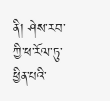ནི། ཤེས་རབ་ཀྱི་ཕ་རོལ་ཏུ་ཕྱིན་པའི་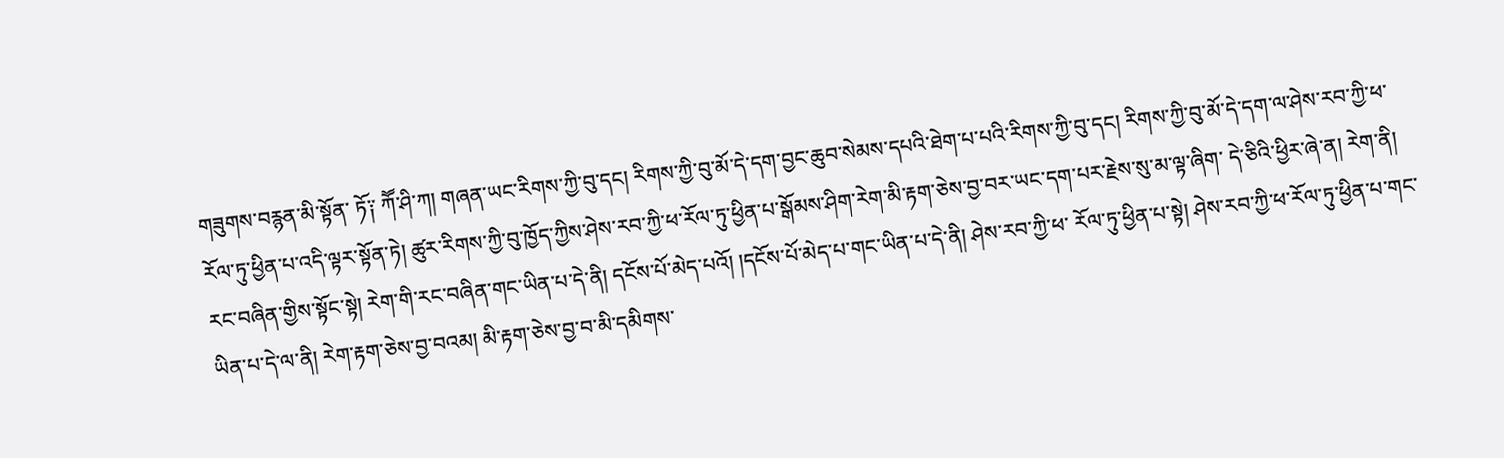གཟུགས་བརྙན་མི་སྟོན་ ཏོ༑ ཀཽ་ཤི་ཀ། གཞན་ཡང་རིགས་ཀྱི་བུ་དང། རིགས་ཀྱི་བུ་མོ་དེ་དག་བྱང་ཆུབ་སེམས་དཔའི་ཐེག་པ་པའི་རིགས་ཀྱི་བུ་དང། རིགས་ཀྱི་བུ་མོ་དེ་དག་ལ་ཤེས་རབ་ཀྱི་ཕ་ རོལ་ཏུ་ཕྱིན་པ་འདི་ལྟར་སྟོན་ཏེ། ཚུར་རིགས་ཀྱི་བུ་ཁྱོད་ཀྱིས་ཤེས་རབ་ཀྱི་ཕ་རོལ་ཏུ་ཕྱིན་པ་སྒོམས་ཤིག་རེག་མི་རྟག་ཅེས་བྱ་བར་ཡང་དག་པར་རྗེས་སུ་མ་ལྟ་ཞིག་ དེ་ཅིའི་ཕྱིར་ཞེ་ན། རེག་ནི། རང་བཞིན་གྱིས་སྟོང་སྟེ། རེག་གི་རང་བཞིན་གང་ཡིན་པ་དེ་ནི། དངོས་པོ་མེད་པའོ། །དངོས་པོ་མེད་པ་གང་ཡིན་པ་དེ་ནི། ཤེས་རབ་ཀྱི་ཕ་ རོལ་ཏུ་ཕྱིན་པ་སྟེ། ཤེས་རབ་ཀྱི་ཕ་རོལ་ཏུ་ཕྱིན་པ་གང་ཡིན་པ་དེ་ལ་ནི། རེག་རྟག་ཅེས་བྱ་བའམ། མི་རྟག་ཅེས་བྱ་བ་མི་དམིགས་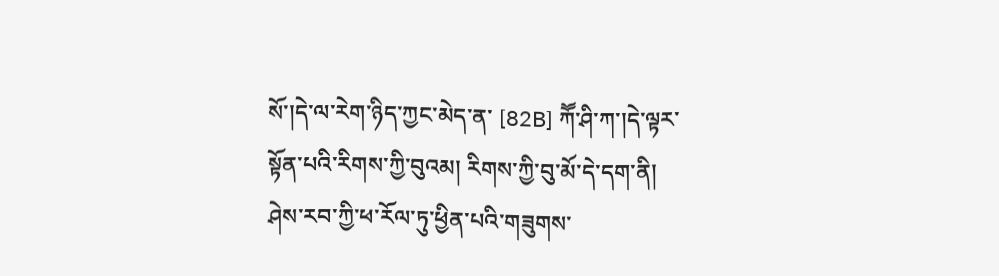སོ་།དེ་ལ་རེག་ཉིད་ཀྱང་མེད་ན་ [82B] ཀཽ་ཤི་ཀ་།དེ་ལྟར་སྟོན་པའི་རིགས་ཀྱི་བུའམ། རིགས་ཀྱི་བུ་མོ་དེ་དག་ནི། ཤེས་རབ་ཀྱི་ཕ་རོལ་ཏུ་ཕྱིན་པའི་གཟུགས་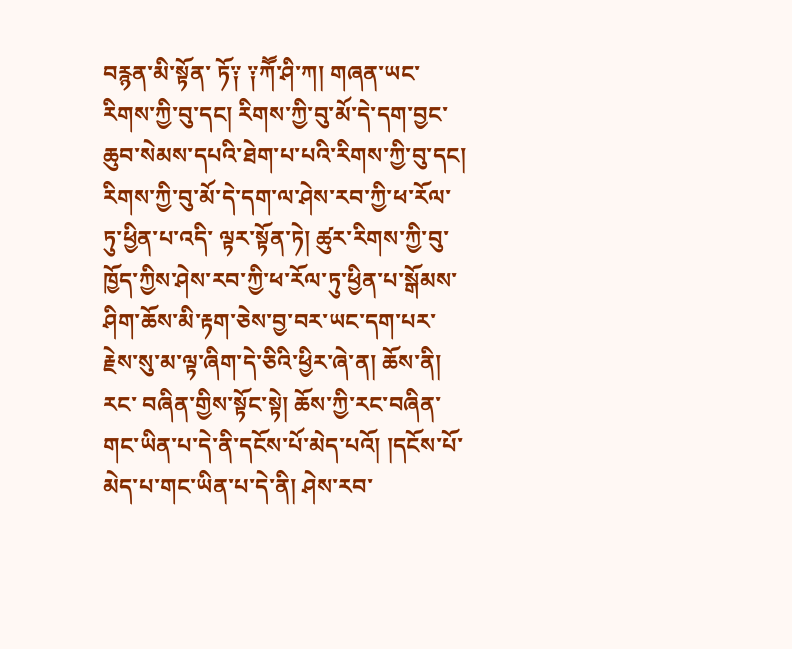བརྙན་མི་སྟོན་ ཏོ༑ ༑ཀཽ་ཤི་ཀ། གཞན་ཡང་རིགས་ཀྱི་བུ་དང། རིགས་ཀྱི་བུ་མོ་དེ་དག་བྱང་ཆུབ་སེམས་དཔའི་ཐེག་པ་པའི་རིགས་ཀྱི་བུ་དང། རིགས་ཀྱི་བུ་མོ་དེ་དག་ལ་ཤེས་རབ་ཀྱི་ཕ་རོལ་ཏུ་ཕྱིན་པ་འདི་ ལྟར་སྟོན་ཏེ། ཚུར་རིགས་ཀྱི་བུ་ཁྱོད་ཀྱིས་ཤེས་རབ་ཀྱི་ཕ་རོལ་ཏུ་ཕྱིན་པ་སྒོམས་ཤིག་ཆོས་མི་རྟག་ཅེས་བྱ་བར་ཡང་དག་པར་རྗེས་སུ་མ་ལྟ་ཞིག་དེ་ཅིའི་ཕྱིར་ཞེ་ན། ཆོས་ནི། རང་ བཞིན་གྱིས་སྟོང་སྟེ། ཆོས་ཀྱི་རང་བཞིན་གང་ཡིན་པ་དེ་ནི་དངོས་པོ་མེད་པའོ། །དངོས་པོ་མེད་པ་གང་ཡིན་པ་དེ་ནི། ཤེས་རབ་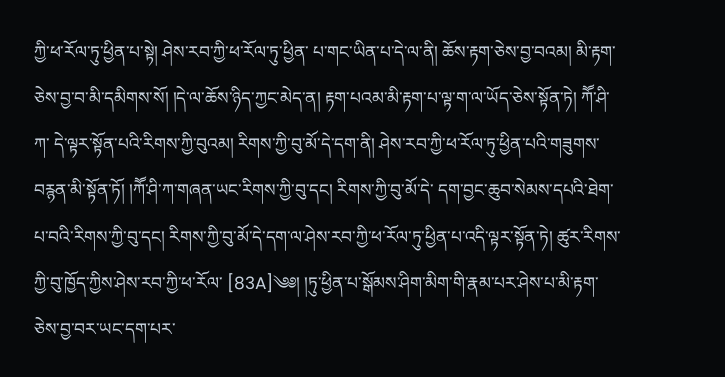ཀྱི་ཕ་རོལ་ཏུ་ཕྱིན་པ་སྟེ། ཤེས་རབ་ཀྱི་ཕ་རོལ་ཏུ་ཕྱིན་ པ་གང་ཡིན་པ་དེ་ལ་ནི། ཆོས་རྟག་ཅེས་བྱ་བའམ། མི་རྟག་ཅེས་བྱ་བ་མི་དམིགས་སོ། །དེ་ལ་ཆོས་ཉིད་ཀྱང་མེད་ན། རྟག་པའམ་མི་རྟག་པ་ལྟ་ག་ལ་ཡོད་ཅེས་སྟོན་ཏེ། ཀཽ་ཤི་ཀ་ དེ་ལྟར་སྟོན་པའི་རིགས་ཀྱི་བུའམ། རིགས་ཀྱི་བུ་མོ་དེ་དག་ནི། ཤེས་རབ་ཀྱི་ཕ་རོལ་ཏུ་ཕྱིན་པའི་གཟུགས་བརྙན་མི་སྟོན་ཏོ། །ཀཽ་ཤི་ཀ་གཞན་ཡང་རིགས་ཀྱི་བུ་དང། རིགས་ཀྱི་བུ་མོ་དེ་ དག་བྱང་ཆུབ་སེམས་དཔའི་ཐེག་པ་བའི་རིགས་ཀྱི་བུ་དང། རིགས་ཀྱི་བུ་མོ་དེ་དག་ལ་ཤེས་རབ་ཀྱི་ཕ་རོལ་ཏུ་ཕྱིན་པ་འདི་ལྟར་སྟོན་ཏེ། ཚུར་རིགས་ཀྱི་བུ་ཁྱོད་ཀྱིས་ཤེས་རབ་ཀྱི་ཕ་རོལ་ [83A]༄༅། །ཏུ་ཕྱིན་པ་སྒོམས་ཤིག་མིག་གི་རྣམ་པར་ཤེས་པ་མི་རྟག་ཅེས་བྱ་བར་ཡང་དག་པར་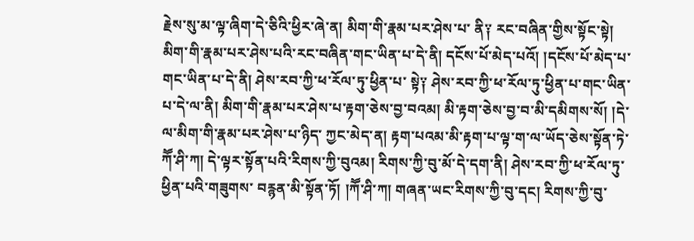རྗེས་སུ་མ་ལྟ་ཞིག་དེ་ཅིའི་ཕྱིར་ཞེ་ན། མིག་གི་རྣམ་པར་ཤེས་པ་ ནི༑ རང་བཞིན་གྱིས་སྟོང་སྟེ། མིག་གི་རྣམ་པར་ཤེས་པའི་རང་བཞིན་གང་ཡིན་པ་དེ་ནི། དངོས་པོ་མེད་པའོ། །དངོས་པོ་མེད་པ་གང་ཡིན་པ་དེ་ནི། ཤེས་རབ་ཀྱི་ཕ་རོལ་ཏུ་ཕྱིན་པ་ སྟེ༑ ཤེས་རབ་ཀྱི་ཕ་རོལ་ཏུ་ཕྱིན་པ་གང་ཡིན་པ་དེ་ལ་ནི། མིག་གི་རྣམ་པར་ཤེས་པ་རྟག་ཅེས་བྱ་བའམ། མི་རྟག་ཅེས་བྱ་བ་མི་དམིགས་སོ། །དེ་ལ་མིག་གི་རྣམ་པར་ཤེས་པ་ཉིད་ ཀྱང་མེད་ན། རྟག་པའམ་མི་རྟག་པ་ལྟ་ག་ལ་ཡོད་ཅེས་སྟོན་ཏེ་ཀཽ་ཤི་ཀ། དེ་ལྟར་སྟོན་པའི་རིགས་ཀྱི་བུའམ། རིགས་ཀྱི་བུ་མོ་དེ་དག་ནི། ཤེས་རབ་ཀྱི་ཕ་རོལ་ཏུ་ཕྱིན་པའི་གཟུགས་ བརྙན་མི་སྟོན་ཏོ། །ཀཽ་ཤི་ཀ། གཞན་ཡང་རིགས་ཀྱི་བུ་དང། རིགས་ཀྱི་བུ་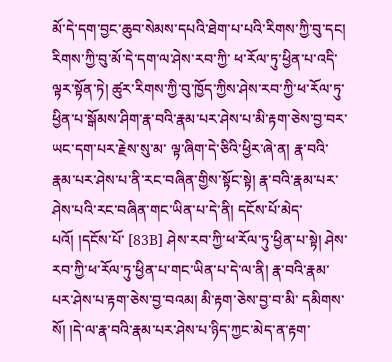མོ་དེ་དག་བྱང་ཆུབ་སེམས་དཔའི་ཐེག་པ་པའི་རིགས་ཀྱི་བུ་དང། རིགས་ཀྱི་བུ་མོ་དེ་དག་ལ་ཤེས་རབ་ཀྱི་ ཕ་རོལ་ཏུ་ཕྱིན་པ་འདི་ལྟར་སྟོན་ཏེ། ཚུར་རིགས་ཀྱི་བུ་ཁྱོད་ཀྱིས་ཤེས་རབ་ཀྱི་ཕ་རོལ་ཏུ་ཕྱིན་པ་སྒོམས་ཤིག་རྣ་བའི་རྣམ་པར་ཤེས་པ་མི་རྟག་ཅེས་བྱ་བར་ཡང་དག་པར་རྗེས་སུ་མ་ ལྟ་ཞིག་དེ་ཅིའི་ཕྱིར་ཞེ་ན། རྣ་བའི་རྣམ་པར་ཤེས་པ་ནི་རང་བཞིན་གྱིས་སྟོང་སྟེ། རྣ་བའི་རྣམ་པར་ཤེས་པའི་རང་བཞིན་གང་ཡིན་པ་དེ་ནི། དངོས་པོ་མེད་པའོ། །དངོས་པོ་ [83B] ཤེས་རབ་ཀྱི་ཕ་རོལ་ཏུ་ཕྱིན་པ་སྟེ། ཤེས་རབ་ཀྱི་ཕ་རོལ་ཏུ་ཕྱིན་པ་གང་ཡིན་པ་དེ་ལ་ནི། རྣ་བའི་རྣམ་པར་ཤེས་པ་རྟག་ཅེས་བྱ་བའམ། མི་རྟག་ཅེས་བྱ་བ་མི་ དམིགས་སོ། །དེ་ལ་རྣ་བའི་རྣམ་པར་ཤེས་པ་ཉིད་ཀྱང་མེད་ན་རྟག་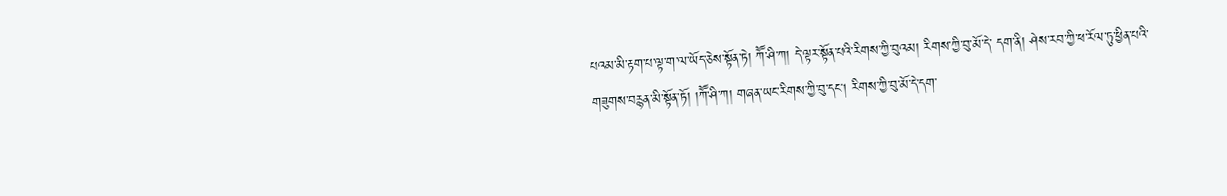པའམ་མི་རྟག་པ་ལྟ་ག་ལ་ཡོད་ཅེས་སྟོན་ཏེ། ཀཽ་ཤི་ཀ། དེ་ལྟར་སྟོན་པའི་རིགས་ཀྱི་བུའམ། རིགས་ཀྱི་བུ་མོ་དེ་ དག་ནི། ཤེས་རབ་ཀྱི་ཕ་རོལ་ཏུ་ཕྱིན་པའི་གཟུགས་བརྙན་མི་སྟོན་ཏོ། །ཀཽ་ཤི་ཀ། གཞན་ཡང་རིགས་ཀྱི་བུ་དང། རིགས་ཀྱི་བུ་མོ་དེ་དག་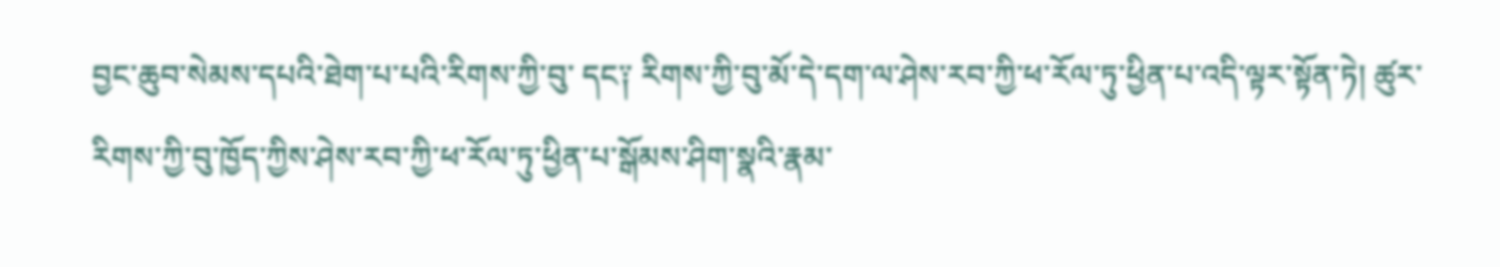བྱང་ཆུབ་སེམས་དཔའི་ཐེག་པ་པའི་རིགས་ཀྱི་བུ་ དང༑ རིགས་ཀྱི་བུ་མོ་དེ་དག་ལ་ཤེས་རབ་ཀྱི་ཕ་རོལ་ཏུ་ཕྱིན་པ་འདི་ལྟར་སྟོན་ཏེ། ཚུར་རིགས་ཀྱི་བུ་ཁྱོད་ཀྱིས་ཤེས་རབ་ཀྱི་ཕ་རོལ་ཏུ་ཕྱིན་པ་སྒོམས་ཤིག་སྣའི་རྣམ་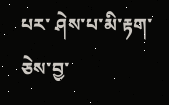པར་ ཤེས་པ་མི་རྟག་ཅེས་བྱ་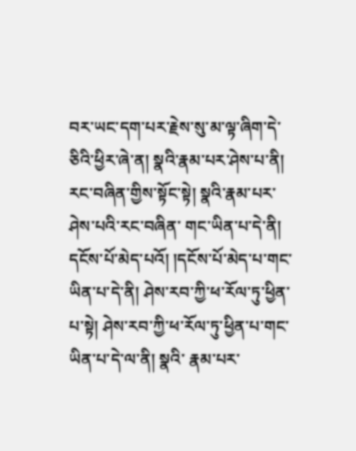བར་ཡང་དག་པར་རྗེས་སུ་མ་ལྟ་ཞིག་དེ་ཅིའི་ཕྱིར་ཞེ་ན། སྣའི་རྣམ་པར་ཤེས་པ་ནི། རང་བཞིན་གྱིས་སྟོང་སྟེ། སྣའི་རྣམ་པར་ཤེས་པའི་རང་བཞིན་ གང་ཡིན་པ་དེ་ནི། དངོས་པོ་མེད་པའོ། །དངོས་པོ་མེད་པ་གང་ཡིན་པ་དེ་ནི། ཤེས་རབ་ཀྱི་ཕ་རོལ་ཏུ་ཕྱིན་པ་སྟེ། ཤེས་རབ་ཀྱི་ཕ་རོལ་ཏུ་ཕྱིན་པ་གང་ཡིན་པ་དེ་ལ་ནི། སྣའི་ རྣམ་པར་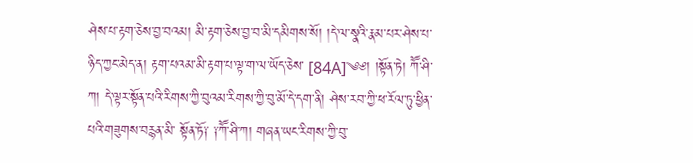ཤེས་པ་རྟག་ཅེས་བྱ་བའམ། མི་རྟག་ཅེས་བྱ་བ་མི་དམིགས་སོ། །དེ་ལ་སྣའི་རྣམ་པར་ཤེས་པ་ཉིད་ཀྱང་མེད་ན། རྟག་པའམ་མི་རྟག་པ་ལྟ་ག་ལ་ཡོད་ཅེས་ [84A]༄༅། །སྟོན་ཏེ། ཀཽ་ཤི་ཀ། དེ་ལྟར་སྟོན་པའི་རིགས་ཀྱི་བུའམ་རིགས་ཀྱི་བུ་མོ་དེ་དག་ནི། ཤེས་རབ་ཀྱི་ཕ་རོལ་ཏུ་ཕྱིན་པའི་གཟུགས་བརྙན་མི་ སྟོན་ཏོ༑ ༑ཀཽ་ཤི་ཀ། གཞན་ཡང་རིགས་ཀྱི་བུ་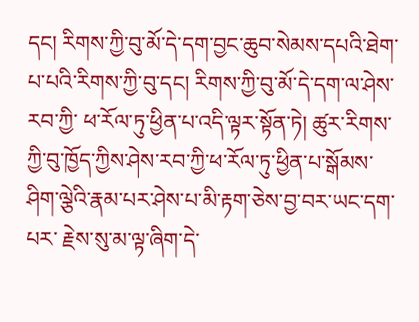དང། རིགས་ཀྱི་བུ་མོ་དེ་དག་བྱང་ཆུབ་སེམས་དཔའི་ཐེག་པ་པའི་རིགས་ཀྱི་བུ་དང། རིགས་ཀྱི་བུ་མོ་དེ་དག་ལ་ཤེས་རབ་ཀྱི་ ཕ་རོལ་ཏུ་ཕྱིན་པ་འདི་ལྟར་སྟོན་ཏེ། ཚུར་རིགས་ཀྱི་བུ་ཁྱོད་ཀྱིས་ཤེས་རབ་ཀྱི་ཕ་རོལ་ཏུ་ཕྱིན་པ་སྒོམས་ཤིག་ལྕེའི་རྣམ་པར་ཤེས་པ་མི་རྟག་ཅེས་བྱ་བར་ཡང་དག་པར་ རྗེས་སུ་མ་ལྟ་ཞིག་དེ་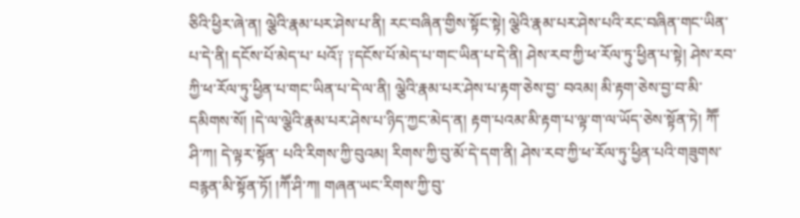ཅིའི་ཕྱིར་ཞེ་ན། ལྕེའི་རྣམ་པར་ཤེས་པ་ནི། རང་བཞིན་གྱིས་སྟོང་སྟེ། ལྕེའི་རྣམ་པར་ཤེས་པའི་རང་བཞིན་གང་ཡིན་པ་དེ་ནི། དངོས་པོ་མེད་པ་ པའོ༑ ༑དངོས་པོ་མེད་པ་གང་ཡིན་པ་དེ་ནི། ཤེས་རབ་ཀྱི་ཕ་རོལ་ཏུ་ཕྱིན་པ་སྟེ། ཤེས་རབ་ཀྱི་ཕ་རོལ་ཏུ་ཕྱིན་པ་གང་ཡིན་པ་དེ་ལ་ནི། ལྕེའི་རྣམ་པར་ཤེས་པ་རྟག་ཅེས་བྱ་ བའམ། མི་རྟག་ཅེས་བྱ་བ་མི་དམིགས་སོ། །དེ་ལ་ལྕེའི་རྣམ་པར་ཤེས་པ་ཉིད་ཀྱང་མེད་ན། རྟག་པའམ་མི་རྟག་པ་ལྟ་ག་ལ་ཡོད་ཅེས་སྟོན་ཏེ། ཀཽ་ཤི་ཀ། དེ་ལྟར་སྟོན་ པའི་རིགས་ཀྱི་བུའམ། རིགས་ཀྱི་བུ་མོ་དེ་དག་ནི། ཤེས་རབ་ཀྱི་ཕ་རོལ་ཏུ་ཕྱིན་པའི་གཟུགས་བརྙན་མི་སྟོན་ཏོ། །ཀཽ་ཤི་ཀ། གཞན་ཡང་རིགས་ཀྱི་བུ་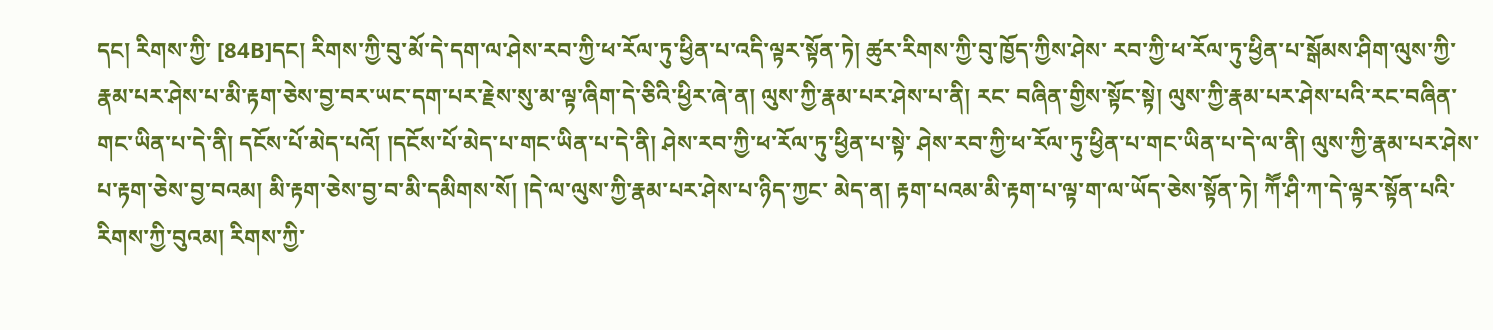དང། རིགས་ཀྱི་ [84B]དང། རིགས་ཀྱི་བུ་མོ་དེ་དག་ལ་ཤེས་རབ་ཀྱི་ཕ་རོལ་ཏུ་ཕྱིན་པ་འདི་ལྟར་སྟོན་ཏེ། ཚུར་རིགས་ཀྱི་བུ་ཁྱོད་ཀྱིས་ཤེས་ རབ་ཀྱི་ཕ་རོལ་ཏུ་ཕྱིན་པ་སྒོམས་ཤིག་ལུས་ཀྱི་རྣམ་པར་ཤེས་པ་མི་རྟག་ཅེས་བྱ་བར་ཡང་དག་པར་རྗེས་སུ་མ་ལྟ་ཞིག་དེ་ཅིའི་ཕྱིར་ཞེ་ན། ལུས་ཀྱི་རྣམ་པར་ཤེས་པ་ནི། རང་ བཞིན་གྱིས་སྟོང་སྟེ། ལུས་ཀྱི་རྣམ་པར་ཤེས་པའི་རང་བཞིན་གང་ཡིན་པ་དེ་ནི། དངོས་པོ་མེད་པའོ། །དངོས་པོ་མེད་པ་གང་ཡིན་པ་དེ་ནི། ཤེས་རབ་ཀྱི་ཕ་རོལ་ཏུ་ཕྱིན་པ་སྟེ་ ཤེས་རབ་ཀྱི་ཕ་རོལ་ཏུ་ཕྱིན་པ་གང་ཡིན་པ་དེ་ལ་ནི། ལུས་ཀྱི་རྣམ་པར་ཤེས་པ་རྟག་ཅེས་བྱ་བའམ། མི་རྟག་ཅེས་བྱ་བ་མི་དམིགས་སོ། །དེ་ལ་ལུས་ཀྱི་རྣམ་པར་ཤེས་པ་ཉིད་ཀྱང་ མེད་ན། རྟག་པའམ་མི་རྟག་པ་ལྟ་ག་ལ་ཡོད་ཅེས་སྟོན་ཏེ། ཀཽ་ཤི་ཀ་དེ་ལྟར་སྟོན་པའི་རིགས་ཀྱི་བུའམ། རིགས་ཀྱི་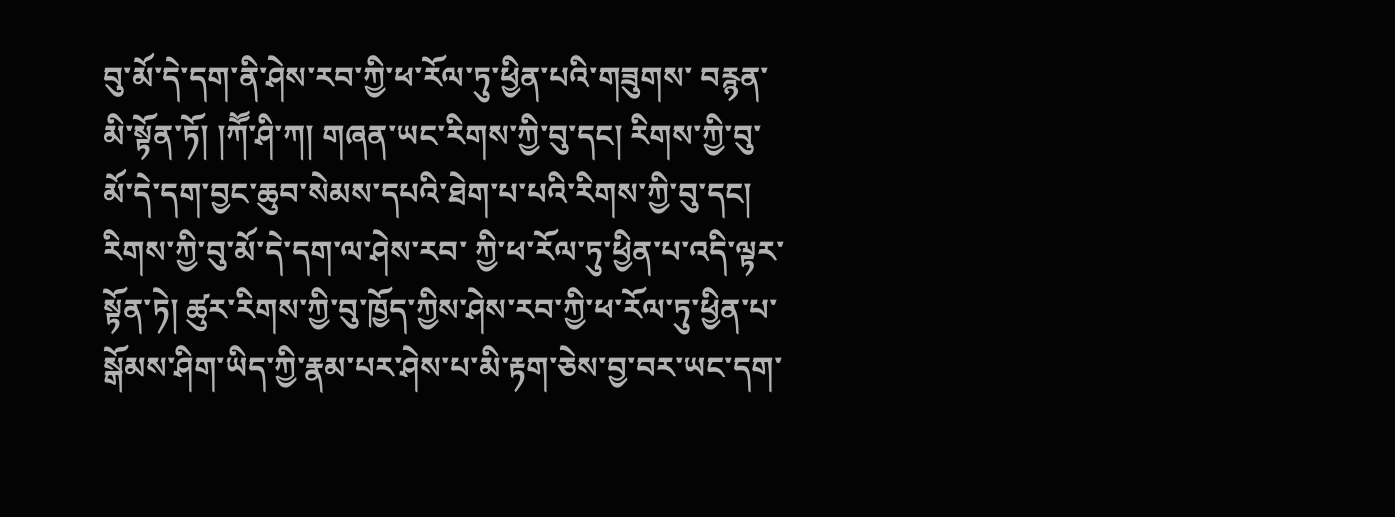བུ་མོ་དེ་དག་ནི་ཤེས་རབ་ཀྱི་ཕ་རོལ་ཏུ་ཕྱིན་པའི་གཟུགས་ བརྙན་མི་སྟོན་ཏོ། །ཀཽ་ཤི་ཀ། གཞན་ཡང་རིགས་ཀྱི་བུ་དང། རིགས་ཀྱི་བུ་མོ་དེ་དག་བྱང་ཆུབ་སེམས་དཔའི་ཐེག་པ་པའི་རིགས་ཀྱི་བུ་དང། རིགས་ཀྱི་བུ་མོ་དེ་དག་ལ་ཤེས་རབ་ ཀྱི་ཕ་རོལ་ཏུ་ཕྱིན་པ་འདི་ལྟར་སྟོན་ཏེ། ཚུར་རིགས་ཀྱི་བུ་ཁྱོད་ཀྱིས་ཤེས་རབ་ཀྱི་ཕ་རོལ་ཏུ་ཕྱིན་པ་སྒོམས་ཤིག་ཡིད་ཀྱི་རྣམ་པར་ཤེས་པ་མི་རྟག་ཅེས་བྱ་བར་ཡང་དག་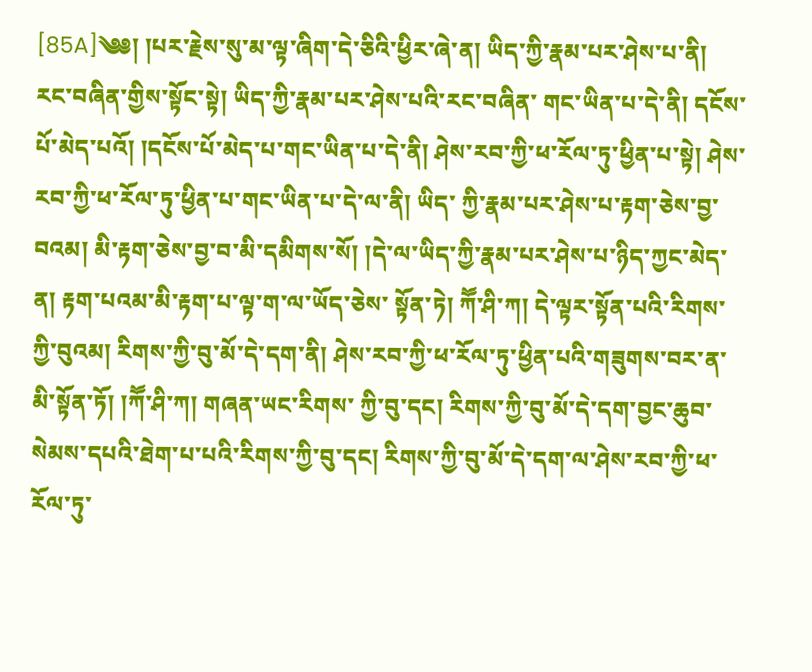[85A]༄༅། །པར་རྗེས་སུ་མ་ལྟ་ཞིག་དེ་ཅིའི་ཕྱིར་ཞེ་ན། ཡིད་ཀྱི་རྣམ་པར་ཤེས་པ་ནི། རང་བཞིན་གྱིས་སྟོང་སྟེ། ཡིད་ཀྱི་རྣམ་པར་ཤེས་པའི་རང་བཞིན་ གང་ཡིན་པ་དེ་ནི། དངོས་པོ་མེད་པའོ། །དངོས་པོ་མེད་པ་གང་ཡིན་པ་དེ་ནི། ཤེས་རབ་ཀྱི་ཕ་རོལ་ཏུ་ཕྱིན་པ་སྟེ། ཤེས་རབ་ཀྱི་ཕ་རོལ་ཏུ་ཕྱིན་པ་གང་ཡིན་པ་དེ་ལ་ནི། ཡིད་ ཀྱི་རྣམ་པར་ཤེས་པ་རྟག་ཅེས་བྱ་བའམ། མི་རྟག་ཅེས་བྱ་བ་མི་དམིགས་སོ། །དེ་ལ་ཡིད་ཀྱི་རྣམ་པར་ཤེས་པ་ཉིད་ཀྱང་མེད་ན། རྟག་པའམ་མི་རྟག་པ་ལྟ་ག་ལ་ཡོད་ཅེས་ སྟོན་ཏེ། ཀཽ་ཤི་ཀ། དེ་ལྟར་སྟོན་པའི་རིགས་ཀྱི་བུའམ། རིགས་ཀྱི་བུ་མོ་དེ་དག་ནི། ཤེས་རབ་ཀྱི་ཕ་རོལ་ཏུ་ཕྱིན་པའི་གཟུགས་བར་ན་མི་སྟོན་ཏོ། །ཀཽ་ཤི་ཀ། གཞན་ཡང་རིགས་ ཀྱི་བུ་དང། རིགས་ཀྱི་བུ་མོ་དེ་དག་བྱང་ཆུབ་སེམས་དཔའི་ཐེག་པ་པའི་རིགས་ཀྱི་བུ་དང། རིགས་ཀྱི་བུ་མོ་དེ་དག་ལ་ཤེས་རབ་ཀྱི་ཕ་རོལ་ཏུ་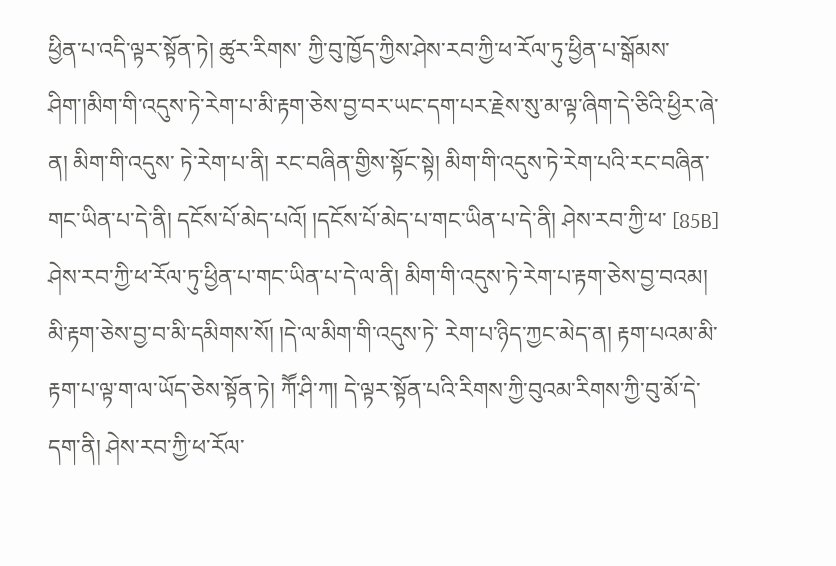ཕྱིན་པ་འདི་ལྟར་སྟོན་ཏེ། ཚུར་རིགས་ ཀྱི་བུ་ཁྱོད་ཀྱིས་ཤེས་རབ་ཀྱི་ཕ་རོལ་ཏུ་ཕྱིན་པ་སྒོམས་ཤིག་།མིག་གི་འདུས་ཏེ་རེག་པ་མི་རྟག་ཅེས་བྱ་བར་ཡང་དག་པར་རྗེས་སུ་མ་ལྟ་ཞིག་དེ་ཅིའི་ཕྱིར་ཞེ་ན། མིག་གི་འདུས་ ཏེ་རེག་པ་ནི། རང་བཞིན་གྱིས་སྟོང་སྟེ། མིག་གི་འདུས་ཏེ་རེག་པའི་རང་བཞིན་གང་ཡིན་པ་དེ་ནི། དངོས་པོ་མེད་པའོ། །དངོས་པོ་མེད་པ་གང་ཡིན་པ་དེ་ནི། ཤེས་རབ་ཀྱི་ཕ་ [85B] ཤེས་རབ་ཀྱི་ཕ་རོལ་ཏུ་ཕྱིན་པ་གང་ཡིན་པ་དེ་ལ་ནི། མིག་གི་འདུས་ཏེ་རེག་པ་རྟག་ཅེས་བྱ་བའམ། མི་རྟག་ཅེས་བྱ་བ་མི་དམིགས་སོ། །དེ་ལ་མིག་གི་འདུས་ཏེ་ རེག་པ་ཉིད་ཀྱང་མེད་ན། རྟག་པའམ་མི་རྟག་པ་ལྟ་ག་ལ་ཡོད་ཅེས་སྟོན་ཏེ། ཀཽ་ཤི་ཀ། དེ་ལྟར་སྟོན་པའི་རིགས་ཀྱི་བུའམ་རིགས་ཀྱི་བུ་མོ་དེ་དག་ནི། ཤེས་རབ་ཀྱི་ཕ་རོལ་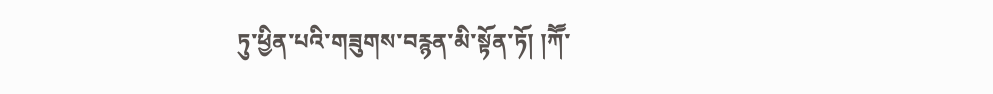ཏུ་ཕྱིན་པའི་གཟུགས་བརྙན་མི་སྟོན་ཏོ། །ཀཽ་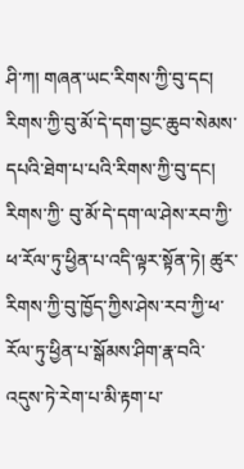ཤི་ཀ། གཞན་ཡང་རིགས་ཀྱི་བུ་དང། རིགས་ཀྱི་བུ་མོ་དེ་དག་བྱང་ཆུབ་སེམས་དཔའི་ཐེག་པ་པའི་རིགས་ཀྱི་བུ་དང། རིགས་ཀྱི་ བུ་མོ་དེ་དག་ལ་ཤེས་རབ་ཀྱི་ཕ་རོལ་ཏུ་ཕྱིན་པ་འདི་ལྟར་སྟོན་ཏེ། ཚུར་རིགས་ཀྱི་བུ་ཁྱོད་ཀྱིས་ཤེས་རབ་ཀྱི་ཕ་རོལ་ཏུ་ཕྱིན་པ་སྒོམས་ཤིག་རྣ་བའི་འདུས་ཏེ་རེག་པ་མི་རྟག་པ་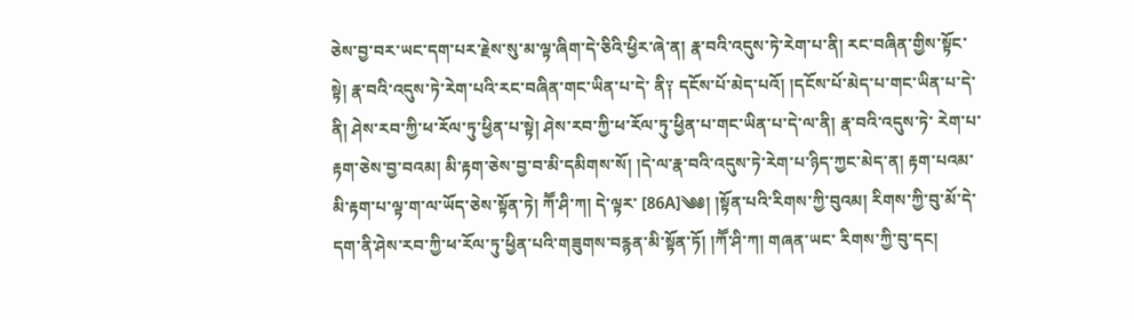ཅེས་བྱ་བར་ཡང་དག་པར་རྗེས་སུ་མ་ལྟ་ཞིག་དེ་ཅིའི་ཕྱིར་ཞེ་ན། རྣ་བའི་འདུས་ཏེ་རེག་པ་ནི། རང་བཞིན་གྱིས་སྟོང་སྟེ། རྣ་བའི་འདུས་ཏེ་རེག་པའི་རང་བཞིན་གང་ཡིན་པ་དེ་ ནི༑ དངོས་པོ་མེད་པའོ། །དངོས་པོ་མེད་པ་གང་ཡིན་པ་དེ་ནི། ཤེས་རབ་ཀྱི་ཕ་རོལ་ཏུ་ཕྱིན་པ་སྟེ། ཤེས་རབ་ཀྱི་ཕ་རོལ་ཏུ་ཕྱིན་པ་གང་ཡིན་པ་དེ་ལ་ནི། རྣ་བའི་འདུས་ཏེ་ རེག་པ་རྟག་ཅེས་བྱ་བའམ། མི་རྟག་ཅེས་བྱ་བ་མི་དམིགས་སོ། །དེ་ལ་རྣ་བའི་འདུས་ཏེ་རེག་པ་ཉིད་ཀྱང་མེད་ན། རྟག་པའམ་མི་རྟག་པ་ལྟ་ག་ལ་ཡོད་ཅེས་སྟོན་ཏེ། ཀཽ་ཤི་ཀ། དེ་ལྟར་ [86A]༄༅། །སྟོན་པའི་རིགས་ཀྱི་བུའམ། རིགས་ཀྱི་བུ་མོ་དེ་དག་ནི་ཤེས་རབ་ཀྱི་ཕ་རོལ་ཏུ་ཕྱིན་པའི་གཟུགས་བརྙན་མི་སྟོན་ཏོ། །ཀཽ་ཤི་ཀ། གཞན་ཡང་ རིགས་ཀྱི་བུ་དང།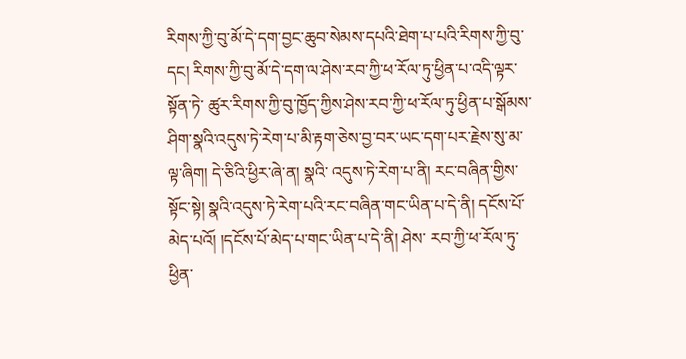རིགས་ཀྱི་བུ་མོ་དེ་དག་བྱང་ཆུབ་སེམས་དཔའི་ཐེག་པ་པའི་རིགས་ཀྱི་བུ་དང། རིགས་ཀྱི་བུ་མོ་དེ་དག་ལ་ཤེས་རབ་ཀྱི་ཕ་རོལ་ཏུ་ཕྱིན་པ་འདི་ལྟར་སྟོན་ཏེ་ ཚུར་རིགས་ཀྱི་བུ་ཁྱོད་ཀྱིས་ཤེས་རབ་ཀྱི་ཕ་རོལ་ཏུ་ཕྱིན་པ་སྒོམས་ཤིག་སྣའི་འདུས་ཏེ་རེག་པ་མི་རྟག་ཅེས་བྱ་བར་ཡང་དག་པར་རྗེས་སུ་མ་ལྟ་ཞིག། དེ་ཅིའི་ཕྱིར་ཞེ་ན། སྣའི་ འདུས་ཏེ་རེག་པ་ནི། རང་བཞིན་གྱིས་སྟོང་སྟེ། སྣའི་འདུས་ཏེ་རེག་པའི་རང་བཞིན་གང་ཡིན་པ་དེ་ནི། དངོས་པོ་མེད་པའོ། །དངོས་པོ་མེད་པ་གང་ཡིན་པ་དེ་ནི། ཤེས་ རབ་ཀྱི་ཕ་རོལ་ཏུ་ཕྱིན་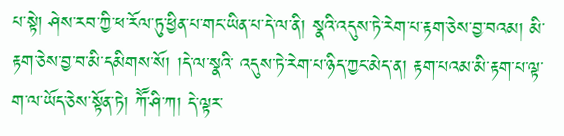པ་སྟེ། ཤེས་རབ་ཀྱི་ཕ་རོལ་ཏུ་ཕྱིན་པ་གང་ཡིན་པ་དེ་ལ་ནི། སྣའི་འདུས་ཏེ་རེག་པ་རྟག་ཅེས་བྱ་བའམ། མི་རྟག་ཅེས་བྱ་བ་མི་དམིགས་སོ། །དེ་ལ་སྣའི་ འདུས་ཏེ་རེག་པ་ཉིད་ཀྱང་མེད་ན། རྟག་པའམ་མི་རྟག་པ་ལྟ་ག་ལ་ཡོད་ཅེས་སྟོན་ཏེ། ཀཽ་ཤི་ཀ། དེ་ལྟར་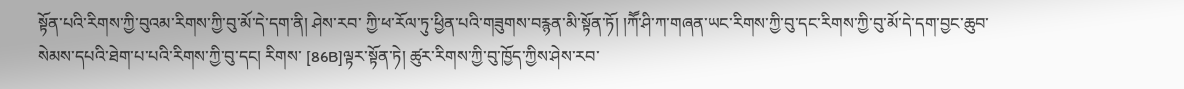སྟོན་པའི་རིགས་ཀྱི་བུའམ་རིགས་ཀྱི་བུ་མོ་དེ་དག་ནི། ཤེས་རབ་ ཀྱི་ཕ་རོལ་ཏུ་ཕྱིན་པའི་གཟུགས་བརྙན་མི་སྟོན་ཏོ། །ཀཽ་ཤི་ཀ་གཞན་ཡང་རིགས་ཀྱི་བུ་དང་རིགས་ཀྱི་བུ་མོ་དེ་དག་བྱང་ཆུབ་སེམས་དཔའི་ཐེག་པ་པའི་རིགས་ཀྱི་བུ་དང། རིགས་ [86B]ལྟར་སྟོན་ཏེ། ཚུར་རིགས་ཀྱི་བུ་ཁྱོད་ཀྱིས་ཤེས་རབ་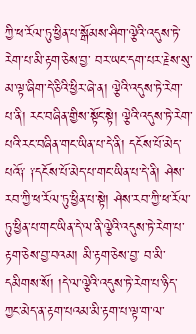ཀྱི་ཕ་རོལ་ཏུ་ཕྱིན་པ་སྒོམས་ཤིག་ལྕེའི་འདུས་ཏེ་རེག་པ་མི་རྟག་ཅེས་བྱ་ བར་ཡང་དག་པར་རྗེས་སུ་མ་ལྟ་ཞིག་དེ་ཅིའི་ཕྱིར་ཞེ་ན། ལྕེའི་འདུས་ཏེ་རེག་པ་ནི། རང་བཞིན་གྱིས་སྟོང་སྟེ། ལྕེའི་འདུས་ཏེ་རེག་པའི་རང་བཞིན་གང་ཡིན་པ་དེ་ནི། དངོས་པོ་མེད་ པའོ༑ ༑དངོས་པོ་མེད་པ་གང་ཡིན་པ་དེ་ནི། ཤེས་རབ་ཀྱི་ཕ་རོལ་ཏུ་ཕྱིན་པ་སྟེ། ཤེས་རབ་ཀྱི་ཕ་རོལ་ཏུ་ཕྱིན་པ་གང་ཡིན་དེ་ལ་ནི་ལྕེའི་འདུས་ཏེ་རེག་པ་རྟག་ཅེས་བྱ་བའམ། མི་རྟག་ཅེས་བྱ་ བ་མི་དམིགས་སོ། །དེ་ལ་ལྕེའི་འདུས་ཏེ་རེག་པ་ཉིད་ཀྱང་མེད་ན་རྟག་པའམ་མི་རྟག་པ་ལྟ་ག་ལ་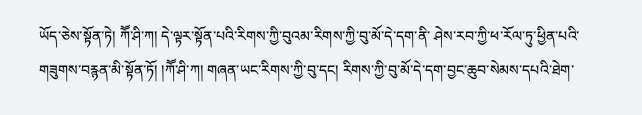ཡོད་ཅེས་སྟོན་ཏེ། ཀཽ་ཤི་ཀ། དེ་ལྟར་སྟོན་པའི་རིགས་ཀྱི་བུའམ་རིགས་ཀྱི་བུ་མོ་དེ་དག་ནི་ ཤེས་རབ་ཀྱི་ཕ་རོལ་ཏུ་ཕྱིན་པའི་གཟུགས་བརྙན་མི་སྟོན་ཏོ། །ཀཽ་ཤི་ཀ། གཞན་ཡང་རིགས་ཀྱི་བུ་དང། རིགས་ཀྱི་བུ་མོ་དེ་དག་བྱང་ཆུབ་སེམས་དཔའི་ཐེག་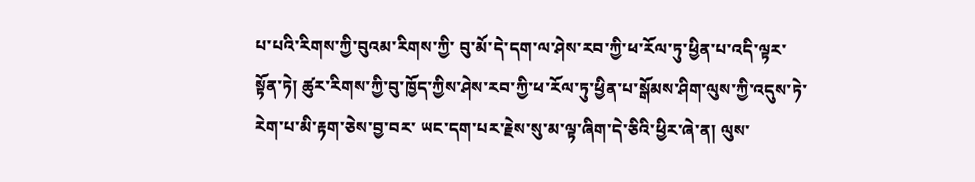པ་པའི་རིགས་ཀྱི་བུའམ་རིགས་ཀྱི་ བུ་མོ་དེ་དག་ལ་ཤེས་རབ་ཀྱི་ཕ་རོལ་ཏུ་ཕྱིན་པ་འདི་ལྟར་སྟོན་ཏེ། ཚུར་རིགས་ཀྱི་བུ་ཁྱོད་ཀྱིས་ཤེས་རབ་ཀྱི་ཕ་རོལ་ཏུ་ཕྱིན་པ་སྒོམས་ཤིག་ལུས་ཀྱི་འདུས་ཏེ་རེག་པ་མི་རྟག་ཅེས་བྱ་བར་ ཡང་དག་པར་རྗེས་སུ་མ་ལྟ་ཞིག་དེ་ཅིའི་ཕྱིར་ཞེ་ན། ལུས་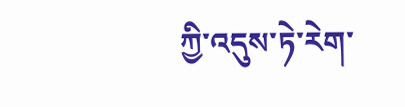ཀྱི་འདུས་ཏེ་རེག་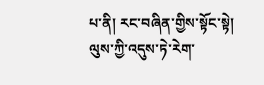པ་ནི། རང་བཞིན་གྱིས་སྟོང་སྟེ། ལུས་ཀྱི་འདུས་ཏེ་རེག་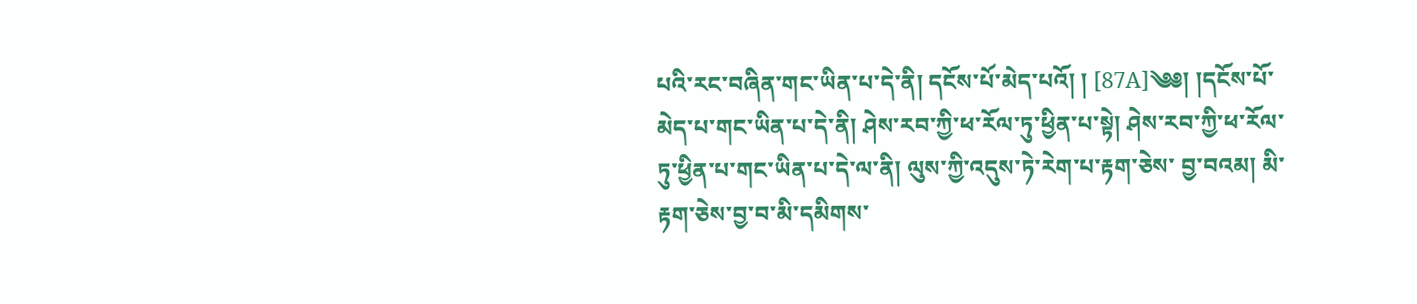པའི་རང་བཞིན་གང་ཡིན་པ་དེ་ནི། དངོས་པོ་མེད་པའོ། ། [87A]༄༅། །དངོས་པོ་མེད་པ་གང་ཡིན་པ་དེ་ནི། ཤེས་རབ་ཀྱི་ཕ་རོལ་ཏུ་ཕྱིན་པ་སྟེ། ཤེས་རབ་ཀྱི་ཕ་རོལ་ཏུ་ཕྱིན་པ་གང་ཡིན་པ་དེ་ལ་ནི། ལུས་ཀྱི་འདུས་ཏེ་རེག་པ་རྟག་ཅེས་ བྱ་བའམ། མི་རྟག་ཅེས་བྱ་བ་མི་དམིགས་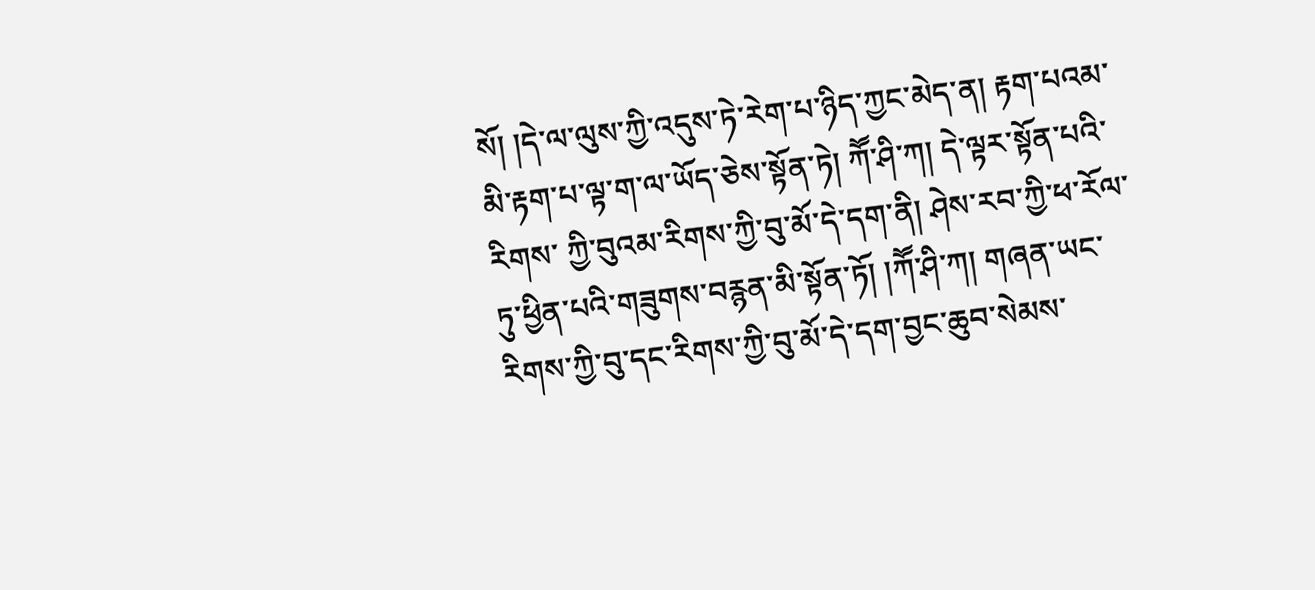སོ། །དེ་ལ་ལུས་ཀྱི་འདུས་ཏེ་རེག་པ་ཉིད་ཀྱང་མེད་ན། རྟག་པའམ་མི་རྟག་པ་ལྟ་ག་ལ་ཡོད་ཅེས་སྟོན་ཏེ། ཀཽ་ཤི་ཀ། དེ་ལྟར་སྟོན་པའི་རིགས་ ཀྱི་བུའམ་རིགས་ཀྱི་བུ་མོ་དེ་དག་ནི། ཤེས་རབ་ཀྱི་ཕ་རོལ་ཏུ་ཕྱིན་པའི་གཟུགས་བརྙན་མི་སྟོན་ཏོ། །ཀཽ་ཤི་ཀ། གཞན་ཡང་རིགས་ཀྱི་བུ་དང་རིགས་ཀྱི་བུ་མོ་དེ་དག་བྱང་ཆུབ་སེམས་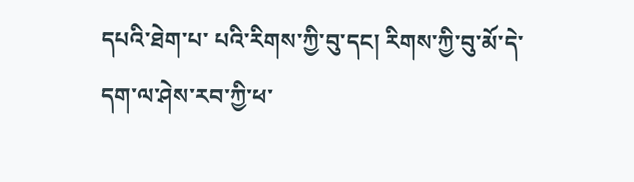དཔའི་ཐེག་པ་ པའི་རིགས་ཀྱི་བུ་དང། རིགས་ཀྱི་བུ་མོ་དེ་དག་ལ་ཤེས་རབ་ཀྱི་ཕ་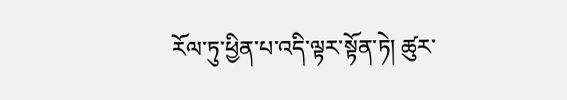རོལ་ཏུ་ཕྱིན་པ་འདི་ལྟར་སྟོན་ཏེ། ཚུར་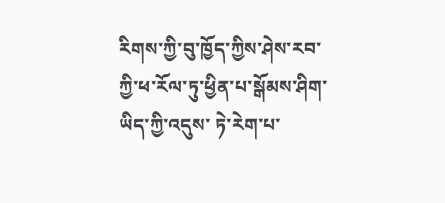རིགས་ཀྱི་བུ་ཁྱོད་ཀྱིས་ཤེས་རབ་ཀྱི་ཕ་རོལ་ཏུ་ཕྱིན་པ་སྒོམས་ཤིག་ཡིད་ཀྱི་འདུས་ ཏེ་རེག་པ་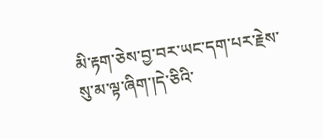མི་རྟག་ཅེས་བྱ་བར་ཡང་དག་པར་རྗེས་སུ་མ་ལྟ་ཞིག་།དེ་ཅིའི་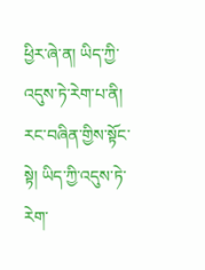ཕྱིར་ཞེ་ན། ཡིད་ཀྱི་འདུས་ཏེ་རེག་པ་ནི། རང་བཞིན་གྱིས་སྟོང་སྟེ། ཡིད་ཀྱི་འདུས་ཏེ་རེག་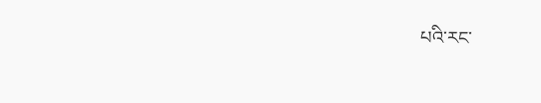པའི་རང་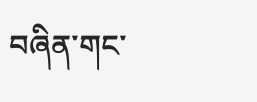བཞིན་གང་